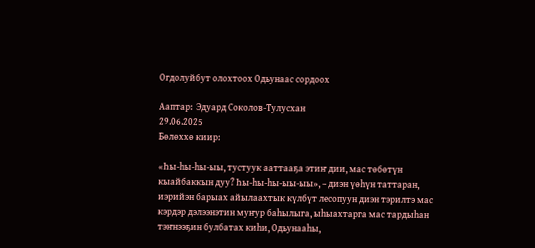Огдолуйбут олохтоох Одьунаас сордоох

Ааптар:  Эдуард Соколов-Тулусхан
29.06.2025
Бөлөххө киир:

«Һы-һы-һы-ыы, тустуук ааттааҕа этиҥ дии, мас төбөтүн кыайбаккын дуу? Һы-һы-һы-ыы-ыы», – диэн үөһүн таттаран, иэрийэн барыах айылаахтык күлбүт лесопуун диэн тэрилтэ мас кэрдэр дэлээнэтин муҥур баһылыга, ыһыахтарга мас тардыһан тэҥнээҕин булбатах киһи, Одьунааһы,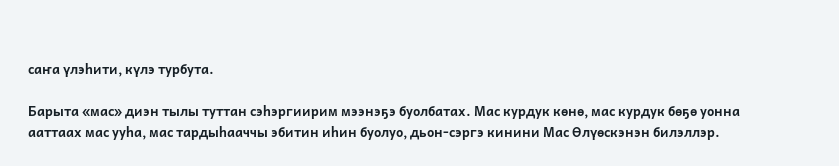саҥа үлэһити, күлэ турбута.

Барыта «мас» диэн тылы туттан сэһэргиирим мээнэҕэ буолбатах. Мас курдук көнө, мас курдук бөҕө уонна ааттаах мас ууһа, мас тардыһааччы эбитин иһин буолуо, дьон-сэргэ кинини Мас Өлүөскэнэн билэллэр.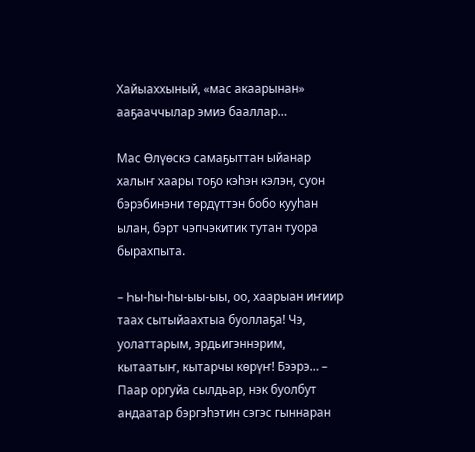Хайыаххыный, «мас акаарынан» ааҕааччылар эмиэ бааллар…

Мас Өлүөскэ самаҕыттан ыйанар халыҥ хаары тоҕо кэһэн кэлэн, суон бэрэбинэни төрдүттэн бобо кууһан ылан, бэрт чэпчэкитик тутан туора бырахпыта.

– Һы-һы-һы-ыы-ыы, оо, хаарыан иҥиир таах сытыйаахтыа буоллаҕа! Чэ, уолаттарым, эрдьигэннэрим, кытаатыҥ, кытарчы көрүҥ! Бээрэ… – Паар оргуйа сылдьар, нэк буолбут андаатар бэргэһэтин сэгэс гыннаран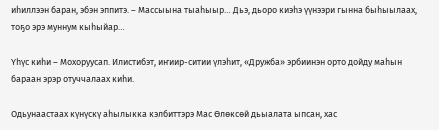иһиллээн баран, эбэн эппитэ. – Массыына тыаһыыр… Дьэ, дьоро киэһэ үүнээри гынна быһыылаах, тоҕо эрэ муннум кыһыйар…

Үhүс киһи – Мохоруусап. Илистибэт, иҥиир-ситии үлэһит, «Дружба» эрбиинэн орто дойду маһын бараан эрэр отуччалаах киһи.

Одьунаастаах күнүскү аһылыкка кэлбиттэрэ Мас Өлөксөй дьыалата ыпсан, хас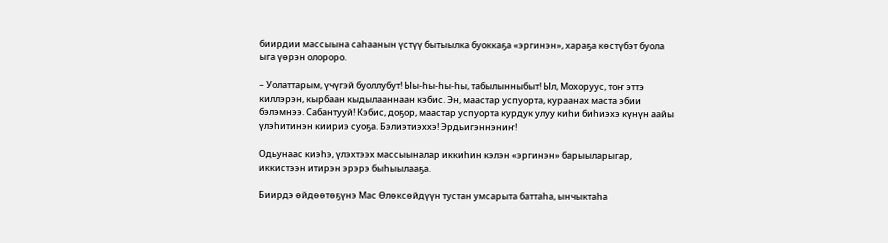биирдии массыына саһаанын үстүү бытыылка буоккаҕа «эргинэн», хараҕа көстүбэт буола ыга үөрэн олороро.

– Уолаттарым, үчүгэй буоллубут! Ыы-һы-һы-һы, табылынныбыт! Ыл, Мохоруус, тоҥ эттэ киллэрэн, кырбаан кыдылааннаан кэбис. Эн, маастар успуорта, кураанах маста эбии бэлэмнээ. Сабантууй! Кэбис, доҕор, маастар успуорта курдук улуу киһи биһиэхэ күнүн аайы үлэһитинэн киириэ суоҕа. Бэлиэтиэххэ! Эрдьигэннэниҥ!

Одьунаас киэһэ, үлэхтээх массыыналар иккиһин кэлэн «эргинэн» барыыларыгар, иккистээн итирэн эрэрэ быһыылааҕа.

Биирдэ өйдөөтөҕүнэ Мас Өлөксөйдүүн тустан умсарыта баттаһа, ынчыктаһа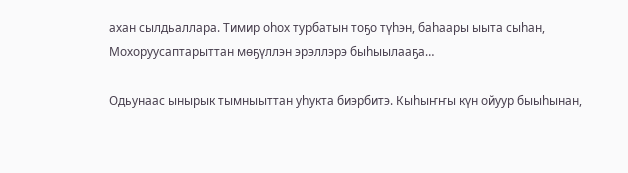ахан сылдьаллара. Тимир оһох турбатын тоҕо түһэн, баһаары ыыта сыһан, Мохоруусаптарыттан мөҕүллэн эрэллэрэ быһыылааҕа…

Одьунаас ынырык тымныыттан уһукта биэрбитэ. Кыһыҥҥы күн ойуур быыһынан,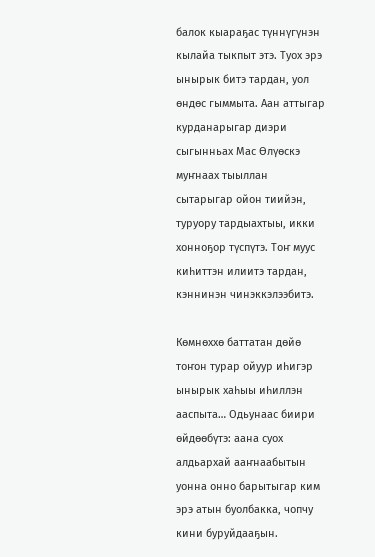балок кыараҕас түннүгүнэн кылайа тыкпыт этэ. Туох эрэ ынырык битэ тардан, уол өндөс гыммыта. Аан аттыгар курданарыгар диэри сыгынньах Мас Өлүөскэ муҥнаах тыыллан сытарыгар ойон тиийэн, туруору тардыахтыы, икки хонноҕор түспүтэ. Тоҥ муус киһиттэн илиитэ тардан, кэннинэн чинэккэлээбитэ.

Көмнөххө баттатан дөйө тоҥон турар ойуур иһигэр ынырык хаһыы иһиллэн ааспыта… Одьунаас биири өйдөөбүтэ: аана суох алдьархай ааҥнаабытын уонна онно барытыгар ким эрэ атын буолбакка, чопчу кини буруйдааҕын.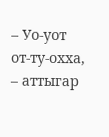– Уо-уот от-ту-охха, – аттыгар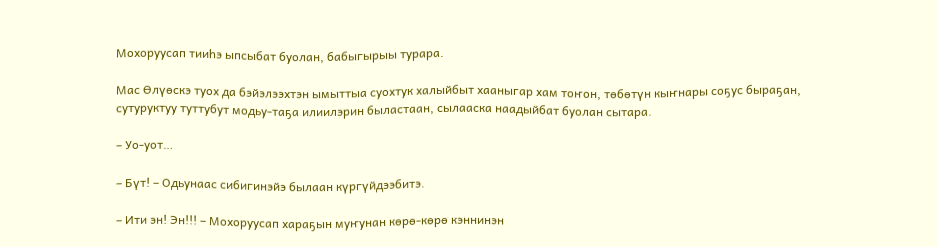Мохоруусап тииһэ ыпсыбат буолан, бабыгырыы турара.

Мас Өлүөскэ туох да бэйэлээхтэн ымыттыа суохтук халыйбыт хааныгар хам тоҥон, төбөтүн кыҥнары соҕус быраҕан, сутуруктуу туттубут модьу-таҕа илиилэрин быластаан, сылааска наадыйбат буолан сытара.

– Уо-уот…

– Бүт! – Одьунаас сибигинэйэ былаан күргүйдээбитэ.

– Ити эн! Эн!!! – Мохоруусап хараҕын муҥунан көрө-көрө кэннинэн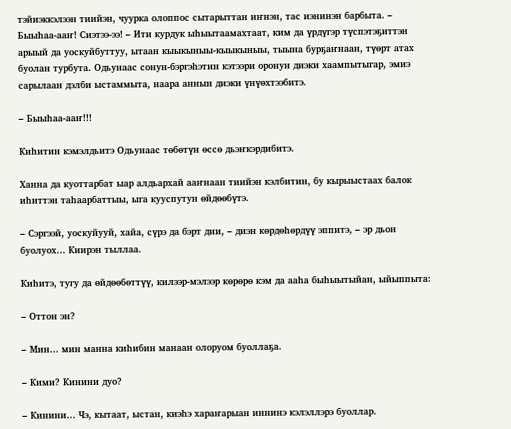тэйиэккэлээн тиийэн, чуурка олоппос сытарыттан иҥнэн, тас иэнинэн барбыта. – Быыһаа-ааҥ! Сиэтээ-ээ! – Ити курдук ыһыытаамахтаат, ким да үрдүгэр түспэтэҕиттэн арыый да уоскуйбуттуу, ытаан кыыкыныы-кыыкыныы, тыына бурҕаҥнаан, түөрт атах буолан турбута. Одьунаас сонун-бэргэһэтин кэтээри оронун диэки хаампытыгар, эмиэ сарылаан дэлби ыстаммыта, наара аннын диэки үнүөхтээбитэ.

– Быыһаа-ааҥ!!!

Киһитин кэмэлдьитэ Одьунаас төбөтүн өссө дьэҥкэрдибитэ.

Ханна да куоттарбат ыар алдьархай ааҥнаан тиийэн кэлбитин, бу кырыыстаах балок иһиттэн таһаарбаттыы, ыга кууспутун өйдөөбүтэ.

– Сэргээй, уоскуйууй, хайа, сүрэ да бэрт дии, – диэн көрдөһөрдүү эппитэ, – эр дьон буолуох… Киирэн тыллаа.

Киһитэ, тугу да өйдөөбөттүү, килээр-мэлээр көрөрө кэм да ааһа быһыытыйан, ыйыппыта:

– Оттон эн?

– Мин… мин манна киһибин манаан олоруом буоллаҕа.

– Кими? Кинини дуо?

– Кинини… Чэ, кытаат, ыстан, киэһэ хараҥарыан иннинэ кэлэллэрэ буоллар.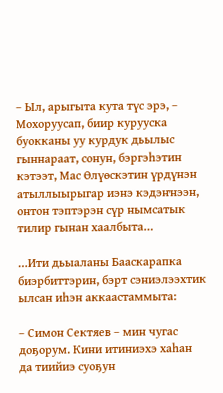– Ыл, арыгыта кута түс эрэ, – Мохоруусап, биир курууска буокканы уу курдук дьылыс гыннараат, сонун, бэргэһэтин кэтээт, Мас Өлүөскэтин үрдүнэн атыллыырыгар иэнэ кэдэҥнээн, онтон тэптэрэн сүр нымсатык тилир гынан хаалбыта…

…Ити дьыаланы Бааскарапка биэрбиттэрин, бэрт сэниэлээхтик ылсан иһэн аккаастаммыта:

– Симон Сектяев – мин чугас доҕорум. Кини итиниэхэ хаһан да тиийиэ суоҕун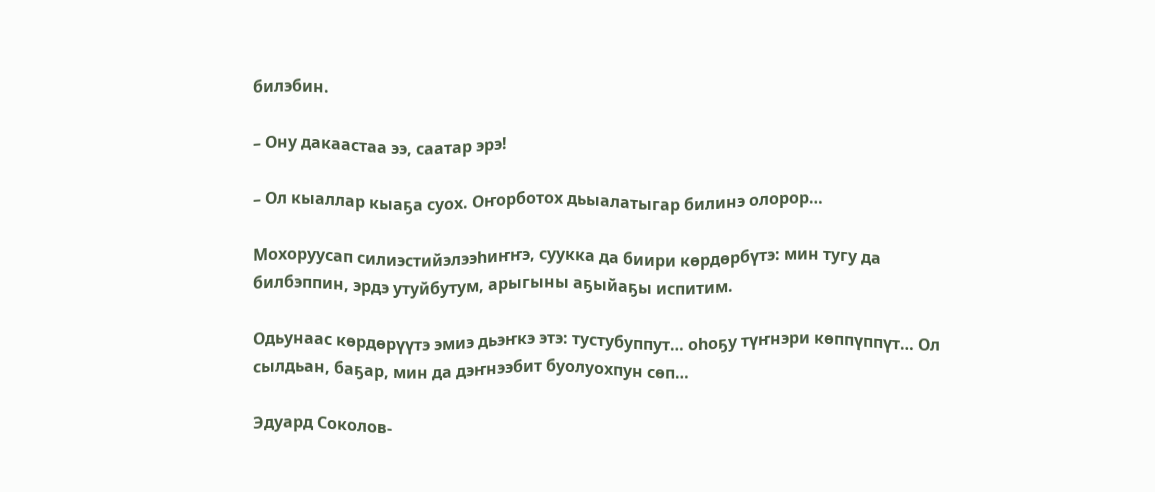билэбин.

– Ону дакаастаа ээ, саатар эрэ!

– Ол кыаллар кыаҕа суох. Оҥорботох дьыалатыгар билинэ олорор…

Мохоруусап силиэстийэлээһиҥҥэ, суукка да биири көрдөрбүтэ: мин тугу да билбэппин, эрдэ утуйбутум, арыгыны аҕыйаҕы испитим.

Одьунаас көрдөрүүтэ эмиэ дьэҥкэ этэ: тустубуппут… оһоҕу түҥнэри көппүппүт… Ол сылдьан, баҕар, мин да дэҥнээбит буолуохпун сөп…

Эдуард Соколов-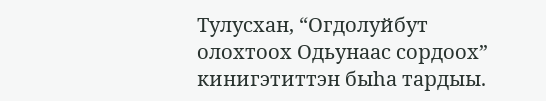Тулусхан, “Огдолуйбут олохтоох Одьунаас сордоох” кинигэтиттэн быһа тардыы.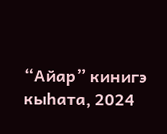“Айар” кинигэ кыһата, 2024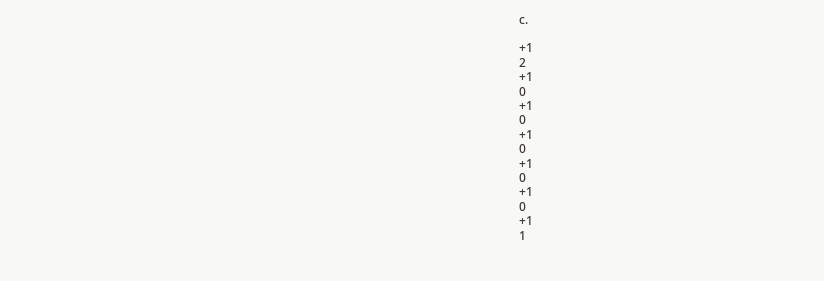с.

+1
2
+1
0
+1
0
+1
0
+1
0
+1
0
+1
1